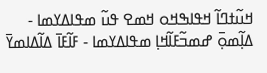ߞߎ߬ߙߣߊ߬ ߞߟߊߒߞߋ ߞߘߐ ߟߎ߬ ߘߟߊߡߌߘߊ - ߡߊ߲߬ߘߋ߲߫ ߝߘߏ߬ߓߊ߬ߞߊ߲ ߘߟߊߡߌߘߊ - ߓߊ߬ߓߊ߫ ߡߊ߬ߡߊߘߌ߫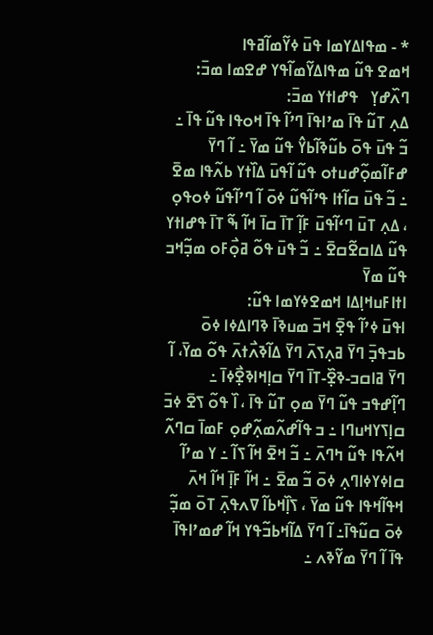* - ߘߟߊߡߌߘߊ ߟߎ߫ ߦߌ߬ߘߊ߬ߥߟߊ
ߞߘߐ ߟߎ߬ ߘߟߊߡߌ߬ߘߊ߬ߟߌ ߝߐߘߊ ߘߏ߫: ߣߍ߰ߝߌ߲   ߟߝߊߙߌ ߘߏ߫:
ߡߍ߲ ߠߎ߬ ߟߊ߫ ߘߴߊߟߊ߫ ߣߴߊ߬ ߟߊ߫ ߞߋߟߊ ߟߎ߬ ߟߊ߫ ߸ ߏ߬ ߟߎ߫ ߟߋ߫ ߕߎ߬ߢߊ߬ߕߌ߮ ߟߎ߬ ߘߌ߫ ߸ ߊ߬ ߣߌ߫ ߝߓߊ߬ߘߋ߲߬ߝߎߙߋ ߟߎ߬ ߊ߬ߟߎ߫ ߡߊ߰ߙߌ ߕߍ߬ߟߊ ߘߐ߫ ߸ ߏ߬ ߟߎ߫ ߛߊ߬ߙߊ ߟߴߊ߬ߟߎ߬ ߦߋ߫ ߊ߬ ߣߴߊ߬ߟߎ߬ ߦߋߟߋ߲ ، ߡߍ߲ ߠߎ߫ ߣߵߊ߬ߟߎ߫ ߓߊ߲߬ ߠߊ߫ ߛߊ߫ ߞߊ߬ ߒ߬ ߠߊ߫ ߟߝߊߙߌ ߟߎ߬ ߡߊߛߐ߬ߛߐ߫ ߸ ߏ߬ ߟߎ߫ ߟߋ߬ ߥߋ߲߯ߓߋ ߘߏ߲߬ߞߏ ߟߎ߬ ߘߌ߫
ߊߙߊߓߎߞߊ߲ߡߊ ߞߘߐߦߌߘߊ ߟߎ߬:
ߊߟߎ߫ ߦߴߊ߬ ߟߐ߲߫ ߞߏ߫ ߘߎߢߊ߫ ߢߣߊߡߦߊ ߦߋ߫ ߕߏߟߏ߲߫ ߣߌ߫ ߥߍ߲ߖߍ߫ ߣߌ߫ ߡߊ߬ߢߍ߯ߙߍ߫ ߟߋ߬ ߘߌ߫، ߊ߬ ߣߌ߫ ߥߊߛߏ-ߢߐ߲߰-ߠߊ߫ ߣߌ߫ ߛߊ߲ߞߊߢߐ߲߯ߦߊ߫ ߸ ߣߊ߲߬ߝߟߏ ߟߎ߬ ߣߌ߫ ߘߋ߲ ߠߎ߬ ߟߊ߫ ، ߊ߰ ߟߋ߬ ߖߐ߫ ߦߏ߫ ߛߊ߲ߖߌߞߎߣߊ ߸ ߏ ߟߊ߬ߝߍ߬ߘߍ߲߬ߝߋ߲ ߓߘߊ߫ ߛߣߍ߬ ߞߍ߬ߟߊ ߟߎ߬ ߤߣߍ߫ ߸ ߏ߬ ߞߐ߫ ߞߊ߬ ߖߊ߬ ߸ ߌ ߘߴߊ߬ ߛߊߦߌߦߊߣߍ߲ ߦߋ߫ ߏ߬ ߘߐ߫ ߸ ߞߊ߬ ߓߊ߲߫ ߞߊ߬ ߞߍ߫ ߞߟߊ߬ߞߟߊ ߟߎ߬ ߘߌ߫ ، ߖߊ߲߰ߞߕߊ߬ ߜߍߟߍ߲߫ ߠߋ߫ ߘߏ߲߬ ߦߋ߫ ߛߎ߬ߟߊ߫߸ ߊ߬ ߣߌ߫ ߡߊ߬ߞߕߏ߬ߟߌ ߞߊ߬ ߝߘߴߊߟߊ߫ ߟߊ߫ ߊ߬ ߣߌ߫ ߘߌ߬ߢߍ ߸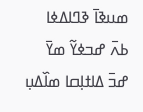ߘߎߢߊ߫ ߢߣߊߡߦߊ ߕߍ߫ ߝߏߦߌ߬ ߘߌ߫ ߝߏ߫ ߡߊߙߊ߲ߛߊ ߘߊ߰ߡߎ߲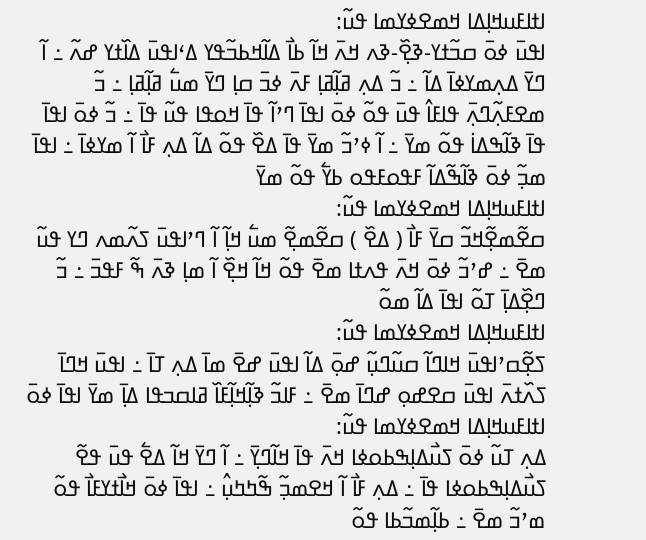ߊߙߊߓߎߞߊ߲ߡߊ ߞߘߐߦߌߘߊ ߟߎ߬:
ߊߟߎ߫ ߦߋ߫ ߛߏ߬ߙߌ-ߢߐ߲߰-ߢߍ ߞߍ߫ ߞߊ߬ ߕߊ߯ ߡߊ߬ߞߕߏ߬ߟߌ ߡߵߊߟߎ߫ ߡߊ߰ߙߌ ߝߍ߬ ߸ ߊ߬ ߣߌ߫ ߡߍ߲ߘߌߦߊ߫ ߡߊ߬ ߸ ߏ߬ ߡߍ߲ ߥߊ߲߬ߥߊ߲ ߓߍ߫ ߦߏ߫ ߛߊ߲ ߣߌ߫ ߘߎ߱ ߥߊ߲߬ߥߊ߲ ߸ ߏ߬ ߘߐߓߍ߲߬ߣߍ߲߫ ߟߊߓߊ߮ ߟߎ߫ ߟߋ߬ ߦߋ߫ ߊߟߊ߫ ߣߴߊ߬ ߟߊ߫ ߞߋߟߊ ߟߎ߬ ߟߊ߫ ߸ ߏ߬ ߦߋ߫ ߊߟߊ߫ ߟߊ߫ ߢߊ߬ߒߡߊ߭ ߟߋ߬ ߘߌ߫ ߸ ߊ߬ ߦߴߏ߬ ߘߌ߫ ߟߊ߫ ߡߐ߰ ߟߋ߬ ߡߊ߬ ߡߍ߲ ߓߊ߯ ߊ߬ ߘߌߦߊ߫ ߸ ߊߟߊ߫ ߘߏ߲߬ ߦߋ߫ ߢߊ߬ߒ߬ߡߊ߬ ߓߟߋߓߟߋ ߕߌ߱ ߟߋ߬ ߘߌ߫
ߊߙߊߓߎߞߊ߲ߡߊ ߞߘߐߦߌߘߊ ߟߎ߬:
ߛߐ߬ߘߐ߲߬ߞߏ߬ ߛߌ߫ ߓߊ߯ ( ߡߐ߰ ) ߛߐ߬ߘߐ߲߬ ߘߎ߱ ߞߊ߲߬ ߊ߬ ߣߴߊߟߎ߫ ߖߍ߬ߘߍ ߣߌ ߟߎ߬ ߘߐ߫ ߸ ߝߴߏ߬ ߦߋ߫ ߞߍ߫ ߟߍߙߊ ߘߐ߫ ߟߋ߬ ߞߊ߬ ߞߐ߲߰ ߊ߬ ߘߊ߲ ߢߍ߫ ߒ߬ ߓߟߏ߫ ߸ ߏ߬ ߣߐ߲߰ߡߊ߲߫ ߠߋ߬ ߊߟߊ߫ ߡߊ߬ ߘߋ߬
ߊߙߊߓߎߞߊ߲ߡߊ ߞߘߐߦߌߘߊ ߟߎ߬:
ߖߐ߲߬ߛߴߊߟߎ߫ ߞߊߣߊ߬ ߛߎ߬ߣߎ߲߬ ߝߋ߲߫ ߡߊ߬ ߊߟߎ߫ ߝߐ߫ ߘߊ߫ ߡߍ߲ ߠߊ߫ ߸ ߊߟߎ߫ ߞߣߊ߫ ߖߍ߰ߙߍ߫ ߊߟߎ߫ ߛߐߝߋ߲ ߝߣߊ߫ ߘߐ߫ ߸ ߓߊߏ߬ ߢߊ߲߬ߞߊ߲߬ߓߊ߰ ߥߊߛߏߟߊ ߡߊ߲߫ ߘߌ߫ ߊߟߊ߫ ߦߋ߫
ߊߙߊߓߎߞߊ߲ߡߊ ߞߘߐߦߌߘߊ ߟߎ߬:
ߡߍ߲ ߠߎ߬ ߦߋ߫ ߖߎ߯ߡߊ߲ߒߕߋߦߊ ߞߍ߫ ߟߊ߫ ߞߊ߬ߣߌ߲߫ ߸ ߊ߬ ߣߌ߫ ߞߊ߬ ߡߐ߱ ߟߎ߫ ߟߐ߬ ߖߎ߯ߡߊ߲ߒߕߋߦߊ ߟߊ߫ ߸ ߡߍ߲ ߓߊ߯ ߊ߬ ߞߐߘߏ߲߬ ߒ߬ߤߤߎ߲߮ ߸ ߊߟߊ߫ ߦߋ߫ ߞߊ߯ߙߌߓߊ߯ ߟߋ߬ ߘߴߏ߬ ߘߐ߫ ߸ ߕߊ߲߬ߘߏ߬ߕߊ ߟߋ߬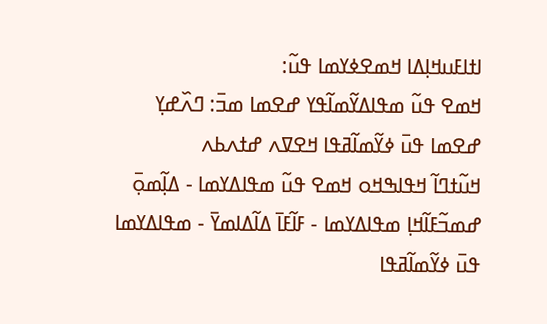ߊߙߊߓߎߞߊ߲ߡߊ ߞߘߐߦߌߘߊ ߟߎ߬:
ߞߘߐ ߟߎ߬ ߘߟߊߡߌ߬ߘߊ߬ߟߌ ߝߐߘߊ ߘߏ߫: ߣߍ߰ߝߌ߲
ߝߐߘߊ ߟߎ߫ ߦߌ߬ߘߊ߬ߥߟߊ ߞߐߜߍ ߝߙߍߕߍ
ߞߎ߬ߙߣߊ߬ ߞߟߊߒߞߋ ߞߘߐ ߟߎ߬ ߘߟߊߡߌߘߊ - ߡߊ߲߬ߘߋ߲߫ ߝߘߏ߬ߓߊ߬ߞߊ߲ ߘߟߊߡߌߘߊ - ߓߊ߬ߓߊ߫ ߡߊ߬ߡߊߘߌ߫ - ߘߟߊߡߌߘߊ ߟߎ߫ ߦߌ߬ߘߊ߬ߥߟߊ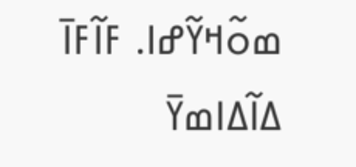ߘߋ߬ߞߌ߬ߝߊ. ߓߊ߬ߓߊ߫ ߡߊ߬ߡߊߘߌ߫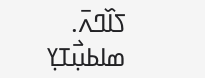ߖߊ߰ߣߍ߫.
ߘߊߕߎ߲߯ߠߌ߲